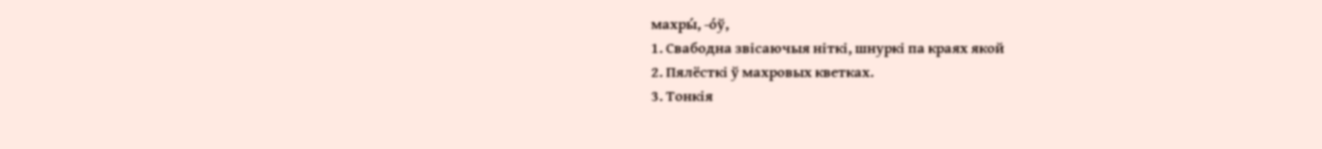махры́, -о́ў,
1. Свабодна звісаючыя ніткі, шнуркі па краях якой
2. Пялёсткі ў махровых кветках.
3. Тонкія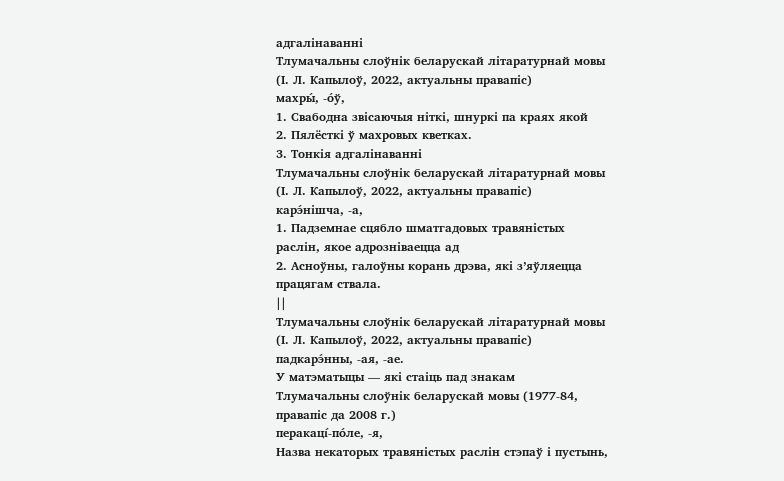адгалінаванні
Тлумачальны слоўнік беларускай літаратурнай мовы (І. Л. Капылоў, 2022, актуальны правапіс)
махры́, -о́ў,
1. Свабодна звісаючыя ніткі, шнуркі па краях якой
2. Пялёсткі ў махровых кветках.
3. Тонкія адгалінаванні
Тлумачальны слоўнік беларускай літаратурнай мовы (І. Л. Капылоў, 2022, актуальны правапіс)
карэ́нішча, -а,
1. Падземнае сцябло шматгадовых травяністых раслін, якое адрозніваецца ад
2. Асноўны, галоўны корань дрэва, які з’яўляецца працягам ствала.
||
Тлумачальны слоўнік беларускай літаратурнай мовы (І. Л. Капылоў, 2022, актуальны правапіс)
падкарэ́нны, ‑ая, ‑ае.
У матэматыцы — які стаіць пад знакам
Тлумачальны слоўнік беларускай мовы (1977-84, правапіс да 2008 г.)
перакаці́-по́ле, -я,
Назва некаторых травяністых раслін стэпаў і пустынь,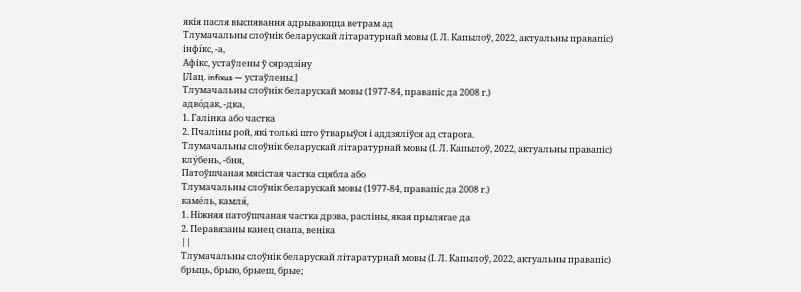якія пасля выспявання адрываюцца ветрам ад
Тлумачальны слоўнік беларускай літаратурнай мовы (І. Л. Капылоў, 2022, актуальны правапіс)
інфі́кс, ‑а,
Афікс, устаўлены ў сярэдзіну
[Лац. infixus — устаўлены.]
Тлумачальны слоўнік беларускай мовы (1977-84, правапіс да 2008 г.)
адво́дак, -дка,
1. Галінка або частка
2. Пчаліны рой, які толькі што ўтварыўся і аддзяліўся ад старога.
Тлумачальны слоўнік беларускай літаратурнай мовы (І. Л. Капылоў, 2022, актуальны правапіс)
клу́бень, ‑бня,
Патоўшчаная мясістая частка сцябла або
Тлумачальны слоўнік беларускай мовы (1977-84, правапіс да 2008 г.)
каме́ль, камля́,
1. Ніжняя патоўшчаная частка дрэва, расліны, якая прылягае да
2. Перавязаны канец снапа, веніка
||
Тлумачальны слоўнік беларускай літаратурнай мовы (І. Л. Капылоў, 2022, актуальны правапіс)
брыць, брыю, брыеш, брые;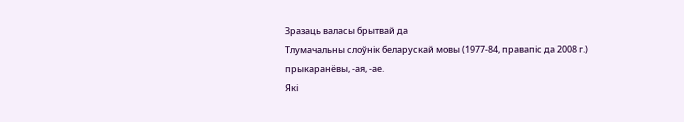Зразаць валасы брытвай да
Тлумачальны слоўнік беларускай мовы (1977-84, правапіс да 2008 г.)
прыкаранёвы, ‑ая, ‑ае.
Які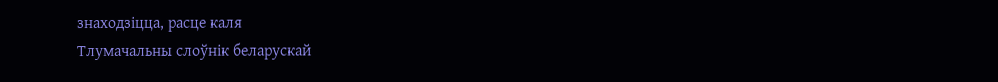знаходзіцца, расце каля
Тлумачальны слоўнік беларускай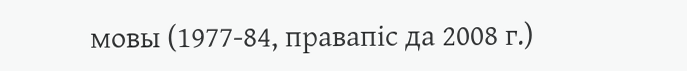мовы (1977-84, правапіс да 2008 г.)